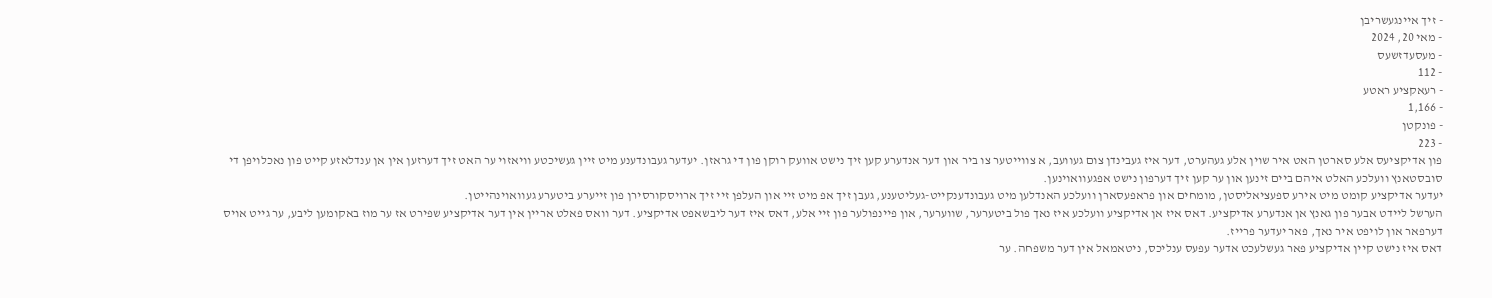- זיך איינגעשריבן
- מאי 20, 2024
- מעסעדזשעס
- 112
- רעאקציע ראטע
- 1,166
- פונקטן
- 223
פון אדיקציעס אלע סארטן האט איר שוין אלע געהערט, דער איז געבינדן צום געוועב, א צווייטער צו ביר און דער אנדערע קען זיך נישט אוועק רוקן פון די גראזן. יעדער געבונדענע מיט זיין געשיכטע וויאזוי ער האט זיך דערזען אין אן ענדלאזע קייט פון נאכלויפן די סובסטאנץ וועלכע האלט איהם ביים זינען און ער קען זיך דערפון נישט אפגעוואוינען.
יעדער אדיקציע קומט מיט אירע ספעציאליסטן, מומחים און פראפעסארן וועלכע האנדלען מיט געבונדענקייט-געליטענע, געבן זיך אפ מיט זיי און העלפן זיי זיך ארויסקורסירן פון זייערע ביטערע געוואוינהייטן.
הערשל ליידט אבער פון גאנץ אן אנדערע אדיקציע. דאס איז אן אדיקציע וועלכע איז נאך פול ביטערער, שווערער, און פיינפולער פון זיי אלע, דאס איז דער ליבשאפט אדיקציע. דער וואס פאלט אריין אין דער אדיקציע שפירט אז ער מוז באקומען ליבע, ער גייט אויס דערפאר און לויפט איר נאך, פאר יעדער פרייז.
דאס איז נישט קיין אדיקציע פאר געשלעכט אדער עפעס ענליכס, ניטאמאל אין דער משפחה. ער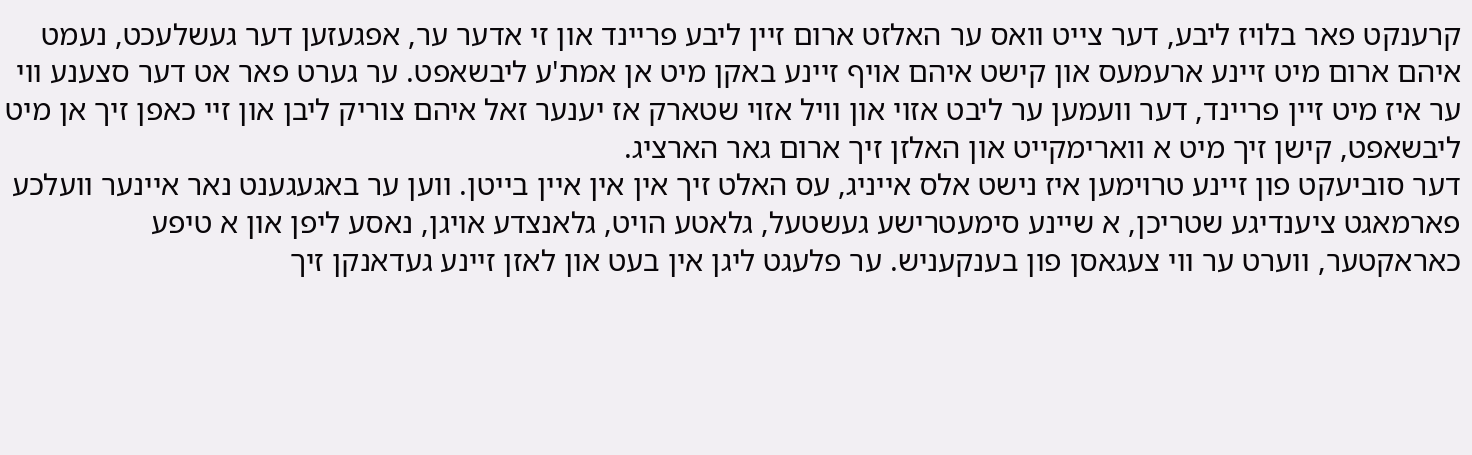קרענקט פאר בלויז ליבע, דער צייט וואס ער האלזט ארום זיין ליבע פריינד און זי אדער ער, אפגעזען דער געשלעכט, נעמט איהם ארום מיט זיינע ארעמעס און קישט איהם אויף זיינע באקן מיט אן אמת'ע ליבשאפט. ער גערט פאר אט דער סצענע ווי ער איז מיט זיין פריינד, דער וועמען ער ליבט אזוי און וויל אזוי שטארק אז יענער זאל איהם צוריק ליבן און זיי כאפן זיך אן מיט ליבשאפט, קישן זיך מיט א ווארימקייט און האלזן זיך ארום גאר הארציג.
דער סוביעקט פון זיינע טרוימען איז נישט אלס אייניג, עס האלט זיך אין אין איין בייטן. ווען ער באגעגענט נאר איינער וועלכע פארמאגט ציענדיגע שטריכן, א שיינע סימעטרישע געשטעל, גלאטע הויט, גלאנצדע אויגן, נאסע ליפן און א טיפע כאראקטער, ווערט ער ווי צעגאסן פון בענקעניש. ער פלעגט ליגן אין בעט און לאזן זיינע געדאנקן זיך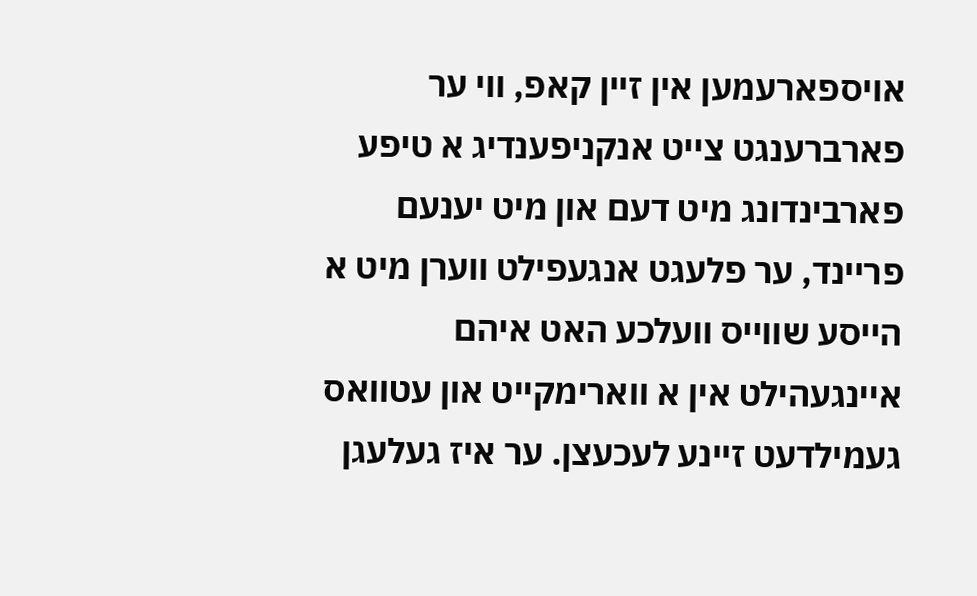אויספארעמען אין זיין קאפ, ווי ער פארברענגט צייט אנקניפענדיג א טיפע פארבינדונג מיט דעם און מיט יענעם פריינד, ער פלעגט אנגעפילט ווערן מיט א הייסע שווייס וועלכע האט איהם איינגעהילט אין א ווארימקייט און עטוואס געמילדעט זיינע לעכעצן. ער איז געלעגן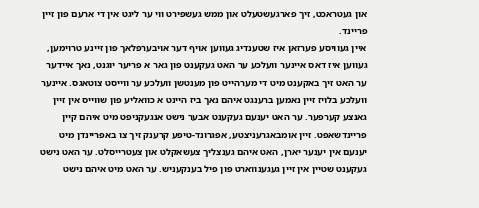און געטראכט, זיך פארגעשטעלט און ממש געשפירט ווי ער ליגט אין די ארעם פון זיין פריינד.
איין געוויסע פערזאן איז שטענדיג געווען אויף דער אויבערפלאך פון זיינע טרוימען, געווען איז דאס איינער וועלכע ער האט געקענט פון גאר א פריער יוגנט, נאך איידער ער האט זיך באקענט מיט די מערהייט פון מענטשן וועלכע ער ווייסט צוטאגס. איינער וועלכע בלויז זיין נאמען ברענגט איהם נאך ביז היינט א כוואליע פון שווייס אין זיין גאנצע קערפער. ער האט יענעם געקענט אבער נישט אנגעקניפט מיט איהם קיין פריינדשאפט. זיין אומבאגרעניצטע, אפגרונד-טיפע קרענק זיך צו באפריינדן מיט יענעם אין יענער יארן, האט איהם גענצליך צעשאקלט און צעטרייסלט. ער האט נישט געקענט שטיין אין זיין געגענווארט פון פיל בענקעניש. ער האט מיט איהם נישט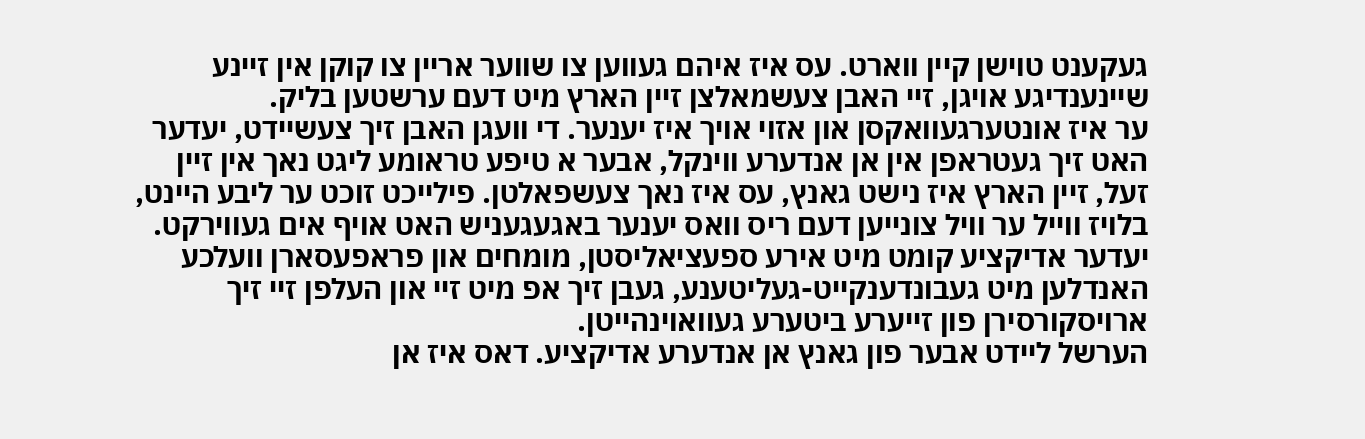געקענט טוישן קיין ווארט. עס איז איהם געווען צו שווער אריין צו קוקן אין זיינע שיינענדיגע אויגן, זיי האבן צעשמאלצן זיין הארץ מיט דעם ערשטען בליק.
ער איז אונטערגעוואקסן און אזוי אויך איז יענער. די וועגן האבן זיך צעשיידט, יעדער האט זיך געטראפן אין אן אנדערע ווינקל, אבער א טיפע טראומע ליגט נאך אין זיין זעל, זיין הארץ איז נישט גאנץ, עס איז נאך צעשפאלטן. פילייכט זוכט ער ליבע היינט, בלויז ווייל ער וויל צונייען דעם ריס וואס יענער באגעגעניש האט אויף אים געווירקט.
יעדער אדיקציע קומט מיט אירע ספעציאליסטן, מומחים און פראפעסארן וועלכע האנדלען מיט געבונדענקייט-געליטענע, געבן זיך אפ מיט זיי און העלפן זיי זיך ארויסקורסירן פון זייערע ביטערע געוואוינהייטן.
הערשל ליידט אבער פון גאנץ אן אנדערע אדיקציע. דאס איז אן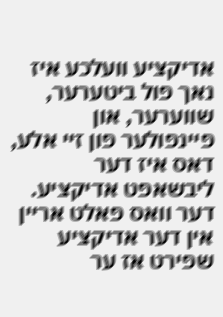אדיקציע וועלכע איז נאך פול ביטערער, שווערער, און פיינפולער פון זיי אלע, דאס איז דער ליבשאפט אדיקציע. דער וואס פאלט אריין אין דער אדיקציע שפירט אז ער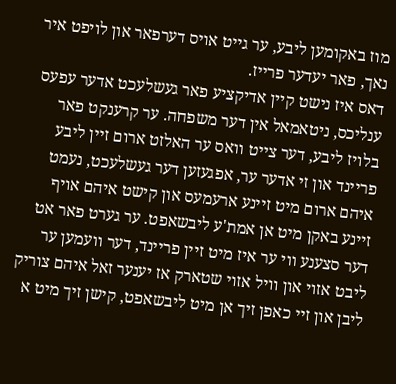מוז באקומען ליבע, ער גייט אויס דערפאר און לויפט איר נאך, פאר יעדער פרייז.
דאס איז נישט קיין אדיקציע פאר געשלעכט אדער עפעס ענליכס, ניטאמאל אין דער משפחה. ער קרענקט פאר בלויז ליבע, דער צייט וואס ער האלזט ארום זיין ליבע פריינד און זי אדער ער, אפגעזען דער געשלעכט, נעמט איהם ארום מיט זיינע ארעמעס און קישט איהם אויף זיינע באקן מיט אן אמת'ע ליבשאפט. ער גערט פאר אט דער סצענע ווי ער איז מיט זיין פריינד, דער וועמען ער ליבט אזוי און וויל אזוי שטארק אז יענער זאל איהם צוריק ליבן און זיי כאפן זיך אן מיט ליבשאפט, קישן זיך מיט א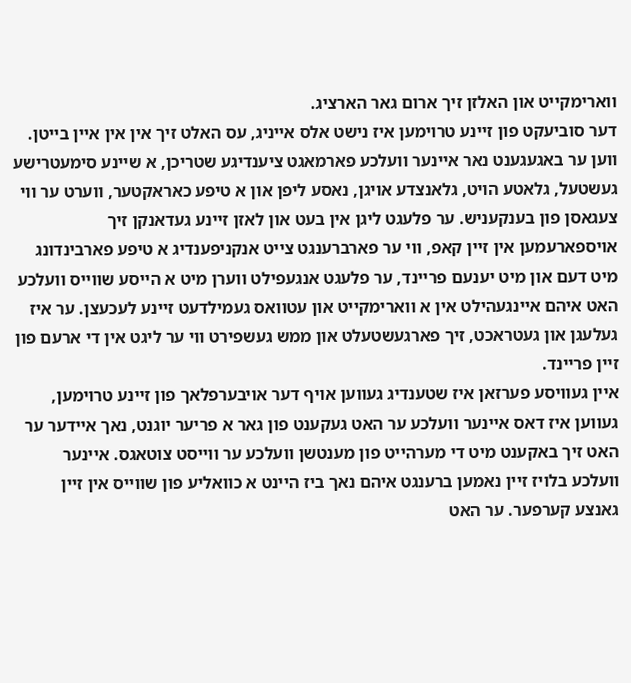ווארימקייט און האלזן זיך ארום גאר הארציג.
דער סוביעקט פון זיינע טרוימען איז נישט אלס אייניג, עס האלט זיך אין אין איין בייטן. ווען ער באגעגענט נאר איינער וועלכע פארמאגט ציענדיגע שטריכן, א שיינע סימעטרישע געשטעל, גלאטע הויט, גלאנצדע אויגן, נאסע ליפן און א טיפע כאראקטער, ווערט ער ווי צעגאסן פון בענקעניש. ער פלעגט ליגן אין בעט און לאזן זיינע געדאנקן זיך אויספארעמען אין זיין קאפ, ווי ער פארברענגט צייט אנקניפענדיג א טיפע פארבינדונג מיט דעם און מיט יענעם פריינד, ער פלעגט אנגעפילט ווערן מיט א הייסע שווייס וועלכע האט איהם איינגעהילט אין א ווארימקייט און עטוואס געמילדעט זיינע לעכעצן. ער איז געלעגן און געטראכט, זיך פארגעשטעלט און ממש געשפירט ווי ער ליגט אין די ארעם פון זיין פריינד.
איין געוויסע פערזאן איז שטענדיג געווען אויף דער אויבערפלאך פון זיינע טרוימען, געווען איז דאס איינער וועלכע ער האט געקענט פון גאר א פריער יוגנט, נאך איידער ער האט זיך באקענט מיט די מערהייט פון מענטשן וועלכע ער ווייסט צוטאגס. איינער וועלכע בלויז זיין נאמען ברענגט איהם נאך ביז היינט א כוואליע פון שווייס אין זיין גאנצע קערפער. ער האט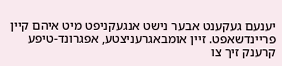יענעם געקענט אבער נישט אנגעקניפט מיט איהם קיין פריינדשאפט. זיין אומבאגרעניצטע, אפגרונד-טיפע קרענק זיך צו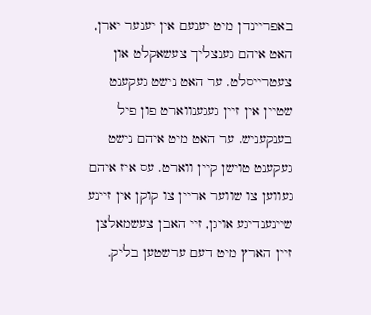באפריינדן מיט יענעם אין יענער יארן, האט איהם גענצליך צעשאקלט און צעטרייסלט. ער האט נישט געקענט שטיין אין זיין געגענווארט פון פיל בענקעניש. ער האט מיט איהם נישט געקענט טוישן קיין ווארט. עס איז איהם געווען צו שווער אריין צו קוקן אין זיינע שיינענדיגע אויגן, זיי האבן צעשמאלצן זיין הארץ מיט דעם ערשטען בליק.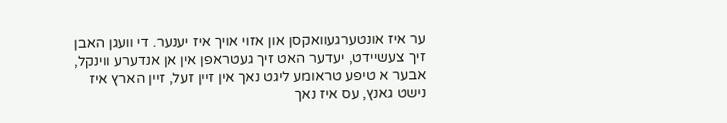ער איז אונטערגעוואקסן און אזוי אויך איז יענער. די וועגן האבן זיך צעשיידט, יעדער האט זיך געטראפן אין אן אנדערע ווינקל, אבער א טיפע טראומע ליגט נאך אין זיין זעל, זיין הארץ איז נישט גאנץ, עס איז נאך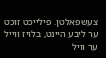צעשפאלטן. פילייכט זוכט ער ליבע היינט, בלויז ווייל ער וויל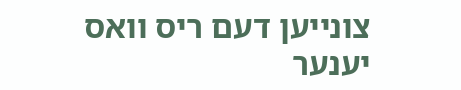צונייען דעם ריס וואס יענער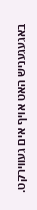באגעגעניש האט אויף אים געווירקט.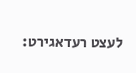לעצט רעדאגירט: